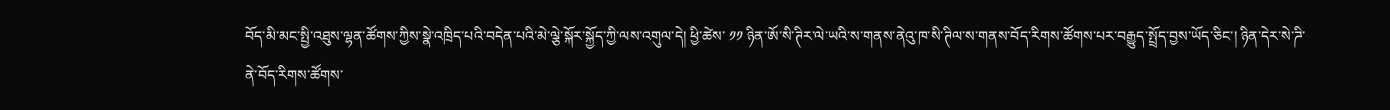བོད་མི་མང་སྤྱི་འཐུས་ལྷན་ཚོགས་ཀྱིས་སྣེ་འཁྲིད་པའི་བདེན་པའི་མེ་ལྕེ་སྐོར་སྐྱོད་ཀྱི་ལས་འགུལ་དེ། ཕྱི་ཚེས་ ༡༡ ཉིན་ཨོ་སི་ཊིར་ལེ་ཡའི་ས་གནས་ནེའུ་ཁ་སི་ཊིལ་ས་གནས་བོད་རིགས་ཚོགས་པར་བརྒྱུད་སྤྲོད་བྱས་ཡོད་ཅིང་། ཉིན་དེར་སེ་ཌི་ནེ་བོད་རིགས་ཚོགས་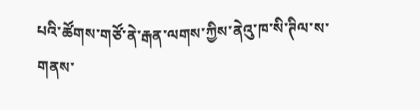པའི་ཚོགས་གཙོ་ནེ་རྒན་ལགས་ཀྱིས་ནེའུ་ཁ་སི་ཊིལ་ས་གནས་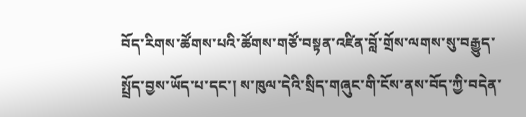བོད་རིགས་ཚོགས་པའི་ཚོགས་གཙོ་བསྟན་འཛིན་བློ་གྲོས་ལགས་སུ་བརྒྱུད་སྤྲོད་བྱས་ཡོད་པ་དང་། ས་ཁུལ་དེའི་སྲིད་གཞུང་གི་ངོས་ནས་བོད་ཀྱི་བདེན་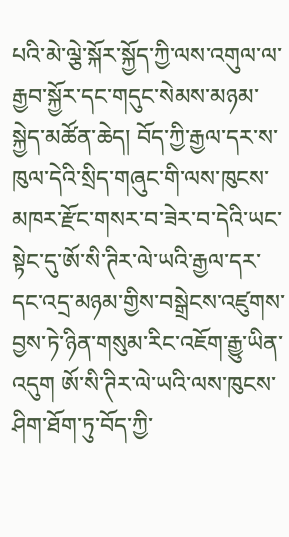པའི་མེ་ལྕེ་སྐོར་སྐྱོད་ཀྱི་ལས་འགུལ་ལ་རྒྱབ་སྐྱོར་དང་གདུང་སེམས་མཉམ་སྐྱེད་མཚོན་ཆེད། བོད་ཀྱི་རྒྱལ་དར་ས་ཁུལ་དེའི་སྲིད་གཞུང་གི་ལས་ཁུངས་མཁར་རྫོང་གསར་བ་ཟེར་བ་དེའི་ཡང་སྟེང་དུ་ཨོ་སི་ཊིར་ལེ་ཡའི་རྒྱལ་དར་དང་འདྲ་མཉམ་གྱིས་བསྒྲེངས་འཛུགས་བྱས་ཏེ་ཉིན་གསུམ་རིང་འཇོག་རྒྱུ་ཡིན་འདུག ཨོ་སི་ཊིར་ལེ་ཡའི་ལས་ཁུངས་ཤིག་ཐོག་ཏུ་བོད་ཀྱི་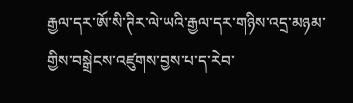རྒྱལ་དར་ཨོ་སི་ཊིར་ལེ་ཡའི་རྒྱལ་དར་གཉིས་འདྲ་མཉམ་གྱིས་བསྒྲེངས་འཛུགས་བྱས་པ་ད་རེབ་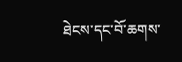ཐེངས་དང་བོ་ཆགས་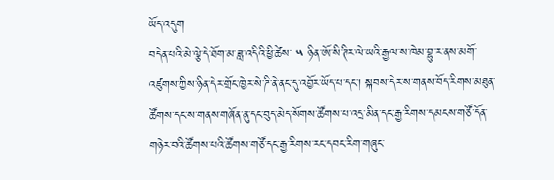ཡོད་འདུག
བདེན་པའི་མེ་ལྕེ་དེ་ཐོག་མ་ཟླ་འདིའི་ཕྱི་ཚེས་ ༥ ཉིན་ཨོ་སི་ཊིར་ལེ་ཡའི་རྒྱལ་ས་ཁེམ་བྷུ་ར་ནས་མགོ་འཛུགས་ཀྱིས་ཉིན་དེར་གྲོང་ཁྱེར་སེ་ཌི་ནེ་ནང་དུ་འབྱོར་ཡོད་པ་དང་། སྐབས་དེར་ས་གནས་བོད་རིགས་མཐུན་ཚོགས་དང་ས་གནས་གཞོན་ནུ་དང་བུད་མེད་སོགས་ཚོགས་པ་འདྲ་མིན་དང་རྒྱ་རིགས་དམངས་གཙོ་དོན་གཉེར་བའི་ཚོགས་པའི་ཚོགས་གཙོ་དང་རྒྱ་རིགས་རང་དབང་རིག་གཞུང་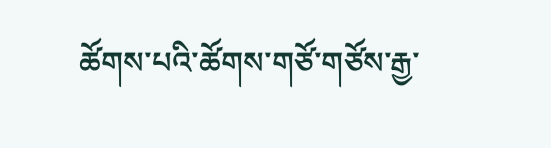ཚོགས་པའི་ཚོགས་གཙོ་གཙོས་རྒྱ་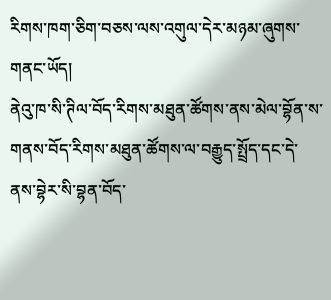རིགས་ཁག་ཅིག་བཅས་ལས་འགུལ་དེར་མཉམ་ཞུགས་གནང་ཡོད།
ནེའུ་ཁ་སི་ཊིལ་བོད་རིགས་མཐུན་ཚོགས་ནས་མེལ་བྷོན་ས་གནས་བོད་རིགས་མཐུན་ཚོགས་ལ་བརྒྱུད་སྤྲོད་དང་དེ་ནས་བྷེར་སི་བྷན་བོད་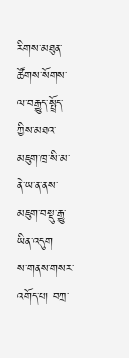རིགས་མཐུན་ཚོགས་སོགས་ལ་བརྒྱུད་སྤྲོད་ཀྱིས་མཐའ་མཇུག་ཁྲ་སི་མ་ནེ་ཡ་ན་ནས་མཇུག་བསྡུ་རྒྱུ་ཡིན་འདུག
ས་གནས་གསར་འགོད་པ། བཀྲ་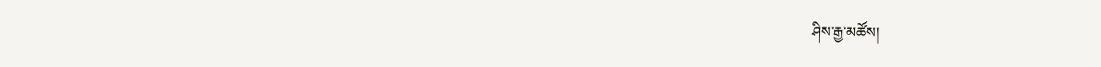ཤིས་རྒྱ་མཚོས།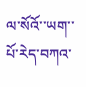ལ་སོའོ་་ཡག་་པོ་རེད་བཀའ་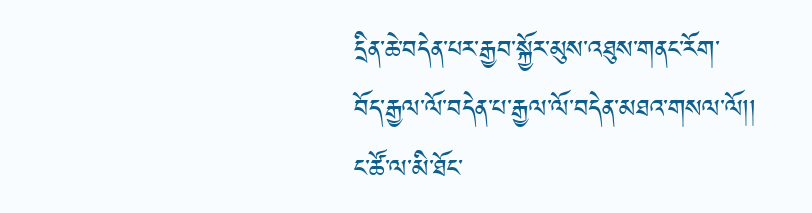དྲིན་ཆེ་བདེན་པར་རྒྱབ་སྐྱོར་མུས་འཐུས་གནང་རོག་
བོད་རྒྱལ་ལོ་བདེན་པ་རྒྱལ་ལོ་བདེན་མཐའ་གསལ་ལོ།།
ང་ཚོ་ལ་མི་ཐོང་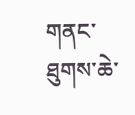གནང་ཐུགས་ཆེ་